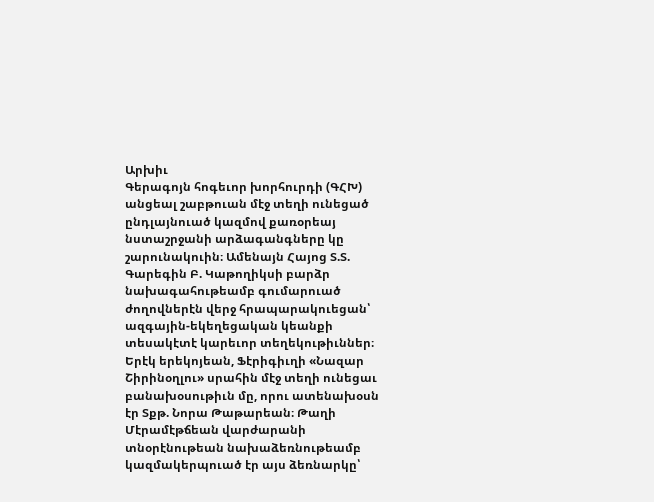Արխիւ
Գերագոյն հոգեւոր խորհուրդի (ԳՀԽ) անցեալ շաբթուան մէջ տեղի ունեցած ընդլայնուած կազմով քառօրեայ նստաշրջանի արձագանգները կը շարունակուին։ Ամենայն Հայոց Տ.Տ. Գարեգին Բ. Կաթողիկսի բարձր նախագահութեամբ գումարուած ժողովներէն վերջ հրապարակուեցան՝ ազգային-եկեղեցական կեանքի տեսակէտէ կարեւոր տեղեկութիւններ։
Երէկ երեկոյեան, Ֆէրիգիւղի «Նազար Շիրինօղլու» սրահին մէջ տեղի ունեցաւ բանախօսութիւն մը, որու ատենախօսն էր Տքթ. Նորա Թաթարեան։ Թաղի Մէրամէթճեան վարժարանի տնօրէնութեան նախաձեռնութեամբ կազմակերպուած էր այս ձեռնարկը՝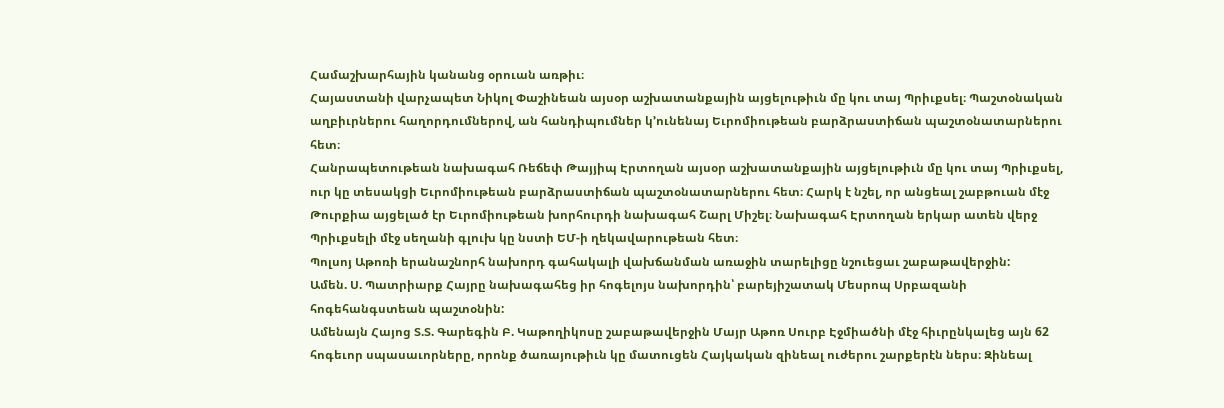Համաշխարհային կանանց օրուան առթիւ։
Հայաստանի վարչապետ Նիկոլ Փաշինեան այսօր աշխատանքային այցելութիւն մը կու տայ Պրիւքսել։ Պաշտօնական աղբիւրներու հաղորդումներով, ան հանդիպումներ կ՚ունենայ Եւրոմիութեան բարձրաստիճան պաշտօնատարներու հետ։
Հանրապետութեան նախագահ Ռեճեփ Թայյիպ Էրտողան այսօր աշխատանքային այցելութիւն մը կու տայ Պրիւքսել, ուր կը տեսակցի Եւրոմիութեան բարձրաստիճան պաշտօնատարներու հետ։ Հարկ է նշել, որ անցեալ շաբթուան մէջ Թուրքիա այցելած էր Եւրոմիութեան խորհուրդի նախագահ Շարլ Միշել։ Նախագահ Էրտողան երկար ատեն վերջ Պրիւքսելի մէջ սեղանի գլուխ կը նստի ԵՄ-ի ղեկավարութեան հետ։
Պոլսոյ Աթոռի երանաշնորհ նախորդ գահակալի վախճանման առաջին տարելիցը նշուեցաւ շաբաթավերջին:
Ամեն. Ս. Պատրիարք Հայրը նախագահեց իր հոգելոյս նախորդին՝ բարեյիշատակ Մեսրոպ Սրբազանի հոգեհանգստեան պաշտօնին:
Ամենայն Հայոց Տ.Տ. Գարեգին Բ. Կաթողիկոսը շաբաթավերջին Մայր Աթոռ Սուրբ Էջմիածնի մէջ հիւրընկալեց այն 62 հոգեւոր սպասաւորները, որոնք ծառայութիւն կը մատուցեն Հայկական զինեալ ուժերու շարքերէն ներս։ Զինեալ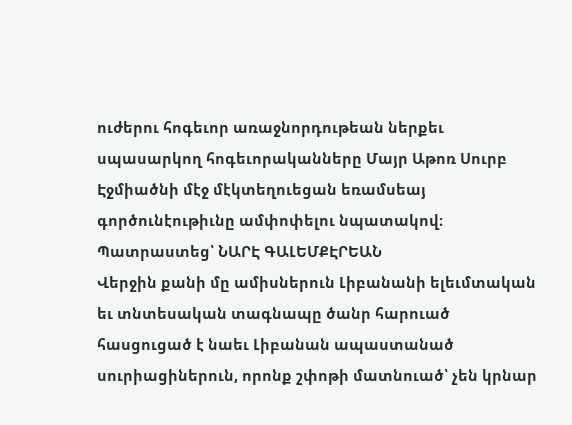ուժերու հոգեւոր առաջնորդութեան ներքեւ սպասարկող հոգեւորականները Մայր Աթոռ Սուրբ Էջմիածնի մէջ մէկտեղուեցան եռամսեայ գործունէութիւնը ամփոփելու նպատակով։
Պատրաստեց՝ ՆԱՐԷ ԳԱԼԵՄՔԷՐԵԱՆ
Վերջին քանի մը ամիսներուն Լիբանանի ելեւմտական եւ տնտեսական տագնապը ծանր հարուած հասցուցած է նաեւ Լիբանան ապաստանած սուրիացիներուն, որոնք շփոթի մատնուած՝ չեն կրնար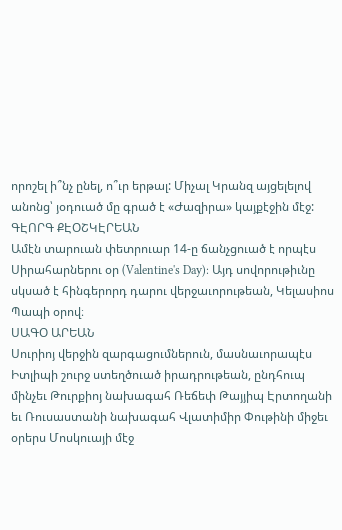որոշել ի՞նչ ընել, ո՞ւր երթալ: Միչալ Կրանզ այցելելով անոնց՝ յօդուած մը գրած է «Ժազիրա» կայքէջին մէջ:
ԳԷՈՐԳ ՔԷՕՇԿԷՐԵԱՆ
Ամէն տարուան փետրուար 14-ը ճանչցուած է որպէս Սիրահարներու օր (Valentine's Day): Այդ սովորութիւնը սկսած է հինգերորդ դարու վերջաւորութեան, Կելասիոս Պապի օրով։
ՍԱԳՕ ԱՐԵԱՆ
Սուրիոյ վերջին զարգացումներուն, մասնաւորապէս Իտլիպի շուրջ ստեղծուած իրադրութեան, ընդհուպ մինչեւ Թուրքիոյ նախագահ Ռեճեփ Թայյիպ Էրտողանի եւ Ռուսաստանի նախագահ Վլատիմիր Փութինի միջեւ օրերս Մոսկուայի մէջ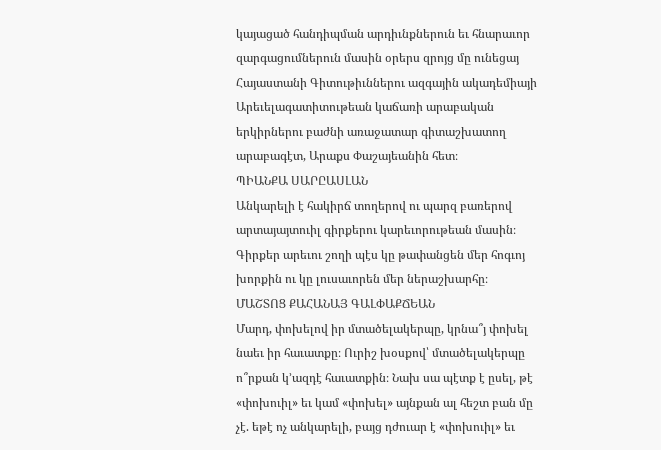կայացած հանդիպման արդիւնքներուն եւ հնարաւոր զարգացումներուն մասին օրերս զրոյց մը ունեցայ Հայաստանի Գիտութիւններու ազգային ակադեմիայի Արեւելագատիտութեան կաճառի արաբական երկիրներու բաժնի առաջատար գիտաշխատող արաբագէտ, Արաքս Փաշայեանին հետ։
ՊԻԱՆՔԱ ՍԱՐԸԱՍԼԱՆ
Անկարելի է հակիրճ տողերով ու պարզ բառերով արտայայտուիլ գիրքերու կարեւորութեան մասին։ Գիրքեր արեւու շողի պէս կը թափանցեն մեր հոգւոյ խորքին ու կը լուսաւորեն մեր ներաշխարհը։
ՄԱՇՏՈՑ ՔԱՀԱՆԱՅ ԳԱԼՓԱՔՃԵԱՆ
Մարդ, փոխելով իր մտածելակերպը, կրնա՞յ փոխել նաեւ իր հաւատքը։ Ուրիշ խօսքով՝ մտածելակերպը ո՞րքան կ՚ազդէ հաւատքին։ Նախ սա պէտք է ըսել, թէ «փոխուիլ» եւ կամ «փոխել» այնքան ալ հեշտ բան մը չէ. եթէ ոչ անկարելի, բայց դժուար է «փոխուիլ» եւ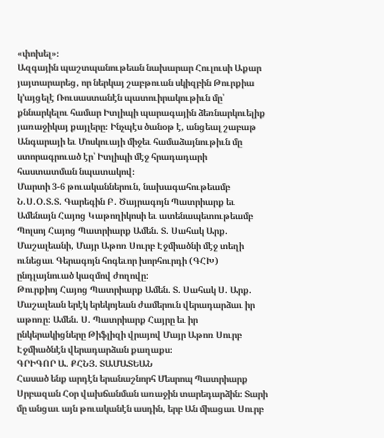«փոխել»։
Ազգային պաշտպանութեան նախարար Հուլուսի Աքար յայտարարեց, որ ներկայ շաբթուան սկիզբին Թուրքիա կ՚այցելէ Ռուսաստանէն պատուիրակութիւն մը՝ քննարկելու համար Իտլիպի պարագային ձեռնարկուելիք յառաջիկայ քայլերը։ Ինչպէս ծանօթ է, անցեալ շաբաթ Անգարայի եւ Մոսկուայի միջեւ համաձայնութիւն մը ստորագրուած էր՝ Իտլիպի մէջ հրադադարի հաստատման նպատակով։
Մարտի 3-6 թուականներուն, նախագահութեամբ Ն.Ս.Օ.Տ.Տ. Գարեգին Բ. Ծայրագոյն Պատրիարք եւ Ամենայն Հայոց Կաթողիկոսի եւ ատենապետութեամբ Պոլսոյ Հայոց Պատրիարք Ամեն. Տ. Սահակ Արք. Մաշալեանի, Մայր Աթոռ Սուրբ Էջմիածնի մէջ տեղի ունեցաւ Գերագոյն հոգեւոր խորհուրդի (ԳՀԽ) ընդլայնուած կազմով ժողովը:
Թուրքիոյ Հայոց Պատրիարք Ամեն. Տ. Սահակ Ս. Արք. Մաշալեան երէկ երեկոյեան ժամերուն վերադարձաւ իր աթոռը։ Ամեն. Ս. Պատրիարք Հայրը եւ իր ընկերակիցները Թիֆլիզի վրայով Մայր Աթոռ Սուրբ Էջմիածնէն վերադարձան քաղաքս։
ԳՐԻԳՈՐ Ա. ՔՀՆՅ. ՏԱՄԱՏԵԱՆ
Հասած ենք արդէն երանաշնորհ Մեսրոպ Պատրիարք Սրբազան Հօր վախճանման առաջին տարեդարձին։ Տարի մը անցաւ այն թուականէն ասդին, երբ Ան միացաւ Սուրբ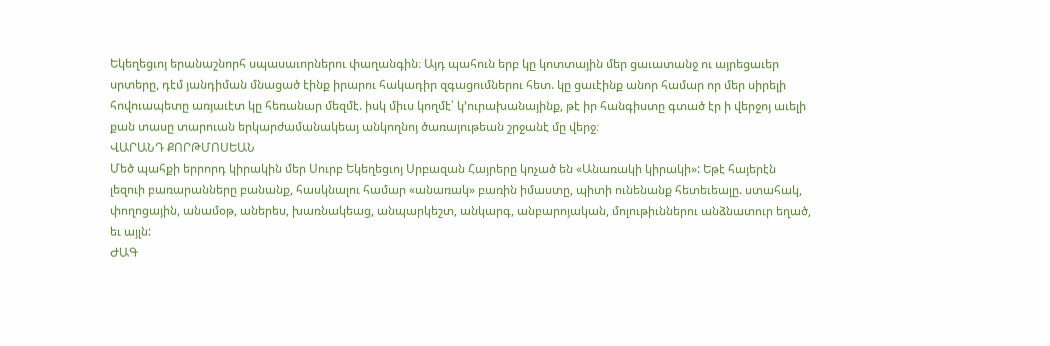Եկեղեցւոյ երանաշնորհ սպասաւորներու փաղանգին։ Այդ պահուն երբ կը կոտտային մեր ցաւատանջ ու այրեցաւեր սրտերը, դէմ յանդիման մնացած էինք իրարու հակադիր զգացումներու հետ. կը ցաւէինք անոր համար որ մեր սիրելի հովուապետը առյաւէտ կը հեռանար մեզմէ. իսկ միւս կողմէ՝ կ՚ուրախանայինք, թէ իր հանգիստը գտած էր ի վերջոյ աւելի քան տասը տարուան երկարժամանակեայ անկողնոյ ծառայութեան շրջանէ մը վերջ։
ՎԱՐԱՆԴ ՔՈՐԹՄՈՍԵԱՆ
Մեծ պահքի երրորդ կիրակին մեր Սուրբ Եկեղեցւոյ Սրբազան Հայրերը կոչած են «Անառակի կիրակի»: Եթէ հայերէն լեզուի բառարանները բանանք, հասկնալու համար «անառակ» բառին իմաստը, պիտի ունենանք հետեւեալը. ստահակ, փողոցային, անամօթ, աներես, խառնակեաց, անպարկեշտ, անկարգ, անբարոյական, մոլութիւններու անձնատուր եղած, եւ այլն:
ԺԱԳ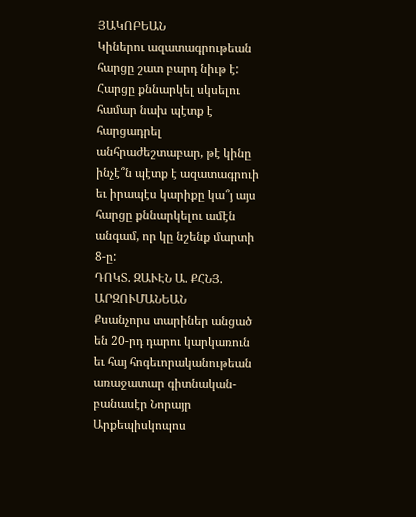ՅԱԿՈԲԵԱՆ
Կիներու ազատագրութեան հարցը շատ բարդ նիւթ է: Հարցը քննարկել սկսելու համար նախ պէտք է հարցադրել անհրաժեշտաբար, թէ կինը ինչէ՞ն պէտք է ազատագրուի եւ իրապէս կարիքը կա՞յ այս հարցը քննարկելու ամէն անգամ, որ կը նշենք մարտի 8-ը:
ԴՈԿՏ. ԶԱՒԷՆ Ա. ՔՀՆՅ. ԱՐԶՈՒՄԱՆԵԱՆ
Քսանչորս տարիներ անցած են 20-րդ դարու կարկառուն եւ հայ հոգեւորականութեան առաջատար գիտնական-բանասէր Նորայր Արքեպիսկոպոս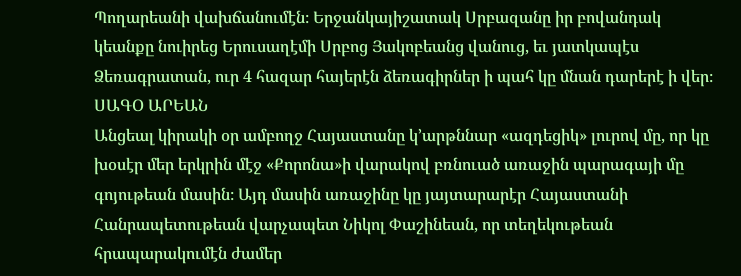Պողարեանի վախճանումէն։ Երջանկայիշատակ Սրբազանը իր բովանդակ կեանքը նուիրեց Երուսաղէմի Սրբոց Յակոբեանց վանուց, եւ յատկապէս Ձեռագրատան, ուր 4 հազար հայերէն ձեռագիրներ ի պահ կը մնան դարերէ ի վեր։
ՍԱԳՕ ԱՐԵԱՆ
Անցեալ կիրակի օր ամբողջ Հայաստանը կ՚արթննար «ազդեցիկ» լուրով մը, որ կը խօսէր մեր երկրին մէջ «Քորոնա»ի վարակով բռնուած առաջին պարագայի մը գոյութեան մասին։ Այդ մասին առաջինը կը յայտարարէր Հայաստանի Հանրապետութեան վարչապետ Նիկոլ Փաշինեան, որ տեղեկութեան հրապարակումէն ժամեր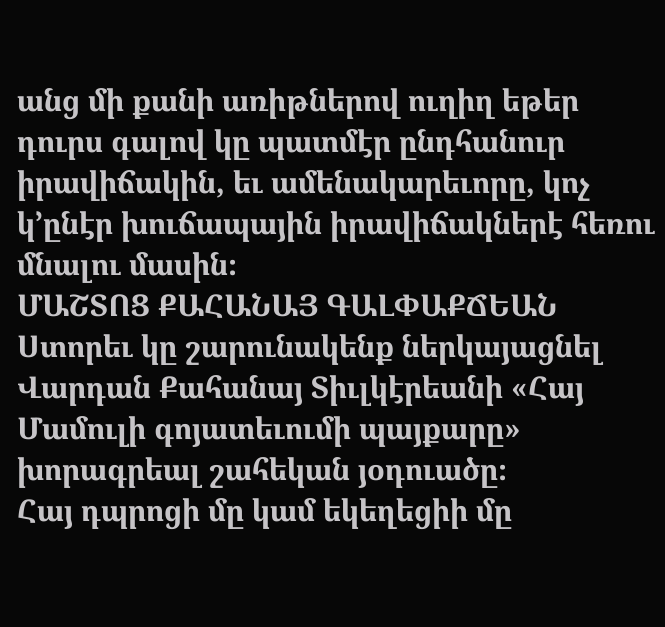անց մի քանի առիթներով ուղիղ եթեր դուրս գալով կը պատմէր ընդհանուր իրավիճակին, եւ ամենակարեւորը, կոչ կ՚ընէր խուճապային իրավիճակներէ հեռու մնալու մասին։
ՄԱՇՏՈՑ ՔԱՀԱՆԱՅ ԳԱԼՓԱՔՃԵԱՆ
Ստորեւ կը շարունակենք ներկայացնել Վարդան Քահանայ Տիւլկէրեանի «Հայ Մամուլի գոյատեւումի պայքարը» խորագրեալ շահեկան յօդուածը։
Հայ դպրոցի մը կամ եկեղեցիի մը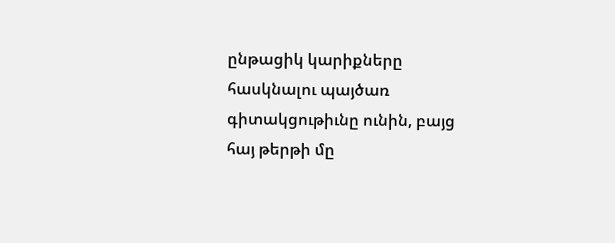ընթացիկ կարիքները հասկնալու պայծառ գիտակցութիւնը ունին, բայց հայ թերթի մը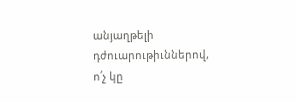անյաղթելի դժուարութիւններով, ո՛չ կը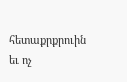հետաքրքրուին եւ ոչ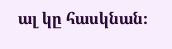ալ կը հասկնան։